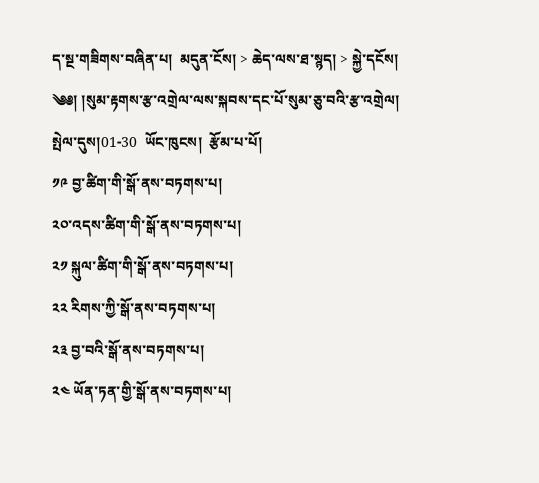ད་སྔ་གཟིགས་བཞིན་པ།  མདུན་ངོས། > ཆེད་ལས་ཐ་སྙད། > སྐྱེ་དངོས།
༄༅། །སུམ་རྟགས་རྩ་འགྲེལ་ལས་སྐབས་དང་པོ་སུམ་ཅུ་བའི་རྩ་འགྲེལ།
སྤེལ་དུས།01-30  ཡོང་ཁུངས།  རྩོམ་པ་པོ།
༡༩ བྱ་ཚིག་གི་སྒོ་ནས་བཏགས་པ།
༢༠་འདས་ཚིག་གི་སྒོ་ནས་བཏགས་པ།
༢༡ སྐུལ་ཚིག་གི་སྒོ་ནས་བཏགས་པ།
༢༢ རིགས་ཀྱི་སྒོ་ནས་བཏགས་པ།
༢༣ བྱ་བའི་སྒོ་ནས་བཏགས་པ།
༢༤ ཡོན་ཏན་གྱི་སྒོ་ནས་བཏགས་པ།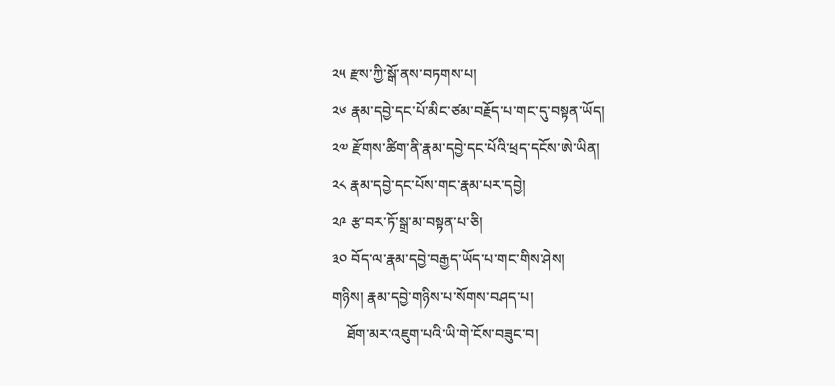༢༥ རྫས་ཀྱི་སྒོ་ནས་བཏགས་པ།
༢༦ རྣམ་དབྱེ་དང་པོ་མིང་ཙམ་བརྗོད་པ་གང་དུ་བསྟན་ཡོད།
༢༧ རྫོགས་ཚིག་ནི་རྣམ་དབྱེ་དང་པོའི་ཕྲད་དངོས་ཨེ་ཡིན།
༢༨ རྣམ་དབྱེ་དང་པོས་གང་རྣམ་པར་དབྱེ།
༢༩ རྩ་བར་ཏོ་སྒྲ་མ་བསྟན་པ་ཅི།
༣༠ བོད་ལ་རྣམ་དབྱེ་བརྒྱད་ཡོད་པ་གང་གིས་ཤེས།
གཉིས། རྣམ་དབྱེ་གཉིས་པ་སོགས་བཤད་པ།
    ཐོག་མར་འཇུག་པའི་ཡི་གེ་ངོས་བཟུང་བ།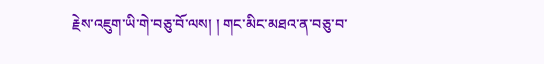རྗེས་འཇུག་ཡི་གེ་བཅུ་བོ་ལས། ། གང་མིང་མཐའ་ན་བཅུ་བ་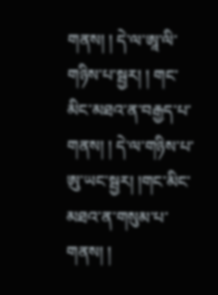གནས། ། དེ་ལ་ཨཱ་ལི་གཉིས་པ་སྦྱར། ། གང་མིང་མཐའ་ན་བརྒྱད་པ་གནས། ། དེ་ལ་གཉིས་པ་ཨུ་ཡང་སྦྱར། །གང་མིང་མཐའ་ན་གསུམ་པ་གནས། །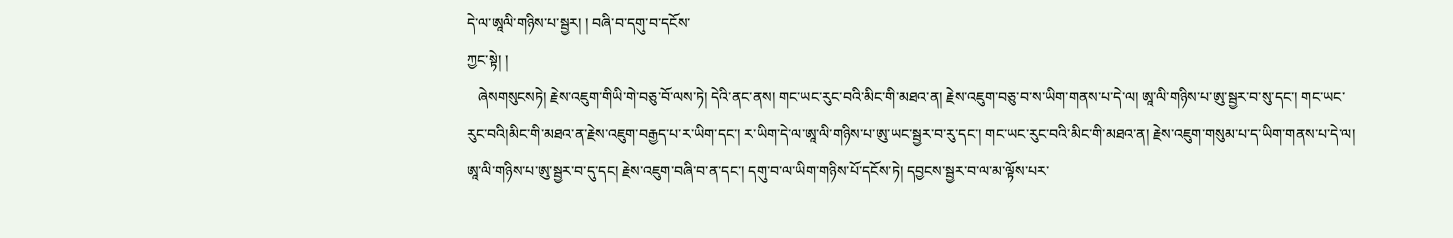དེ་ལ་ཨཱལི་གཉིས་པ་སྦྱར། ། བཞི་བ་དགུ་བ་དངོས་
ཀྱང་སྟེ། །
   ཞེསགསུངསཏེ། རྗེས་འཇུག་གིཡི་གེ་བཅུ་བོ་ལས་ཏེ། དེའི་ནང་ནས། གང་ཡང་རུང་བའི་མིང་གི་མཐའ་ན། རྗེས་འཇུག་བཅུ་བ་ས་ཡིག་གནས་པ་དེ་ལ། ཨཱ་ལི་གཉིས་པ་ཨུ་སྦྱར་བ་སུ་དང་། གང་ཡང་རུང་བའི།མིང་གི་མཐའ་ན་རྗེས་འཇུག་བརྒྱད་པ་ར་ཡིག་དང་། ར་ཡིག་དེ་ལ་ཨཱ་ལི་གཉིས་པ་ཨུ་ཡང་སྦྱར་བ་རུ་དང་། གང་ཡང་རུང་བའི་མིང་གི་མཐའ་ན། རྗེས་འཇུག་གསུམ་པ་ད་ཡིག་གནས་པ་དེ་ལ། ཨཱ་ལི་གཉིས་པ་ཨུ་སྦྱར་བ་དུ་དང། རྗེས་འཇུག་བཞི་བ་ན་དང་། དགུ་བ་ལ་ཡིག་གཉིས་པོ་དངོས་ཏེ། དབྱངས་སྦྱར་བ་ལ་མ་ལྟོས་པར་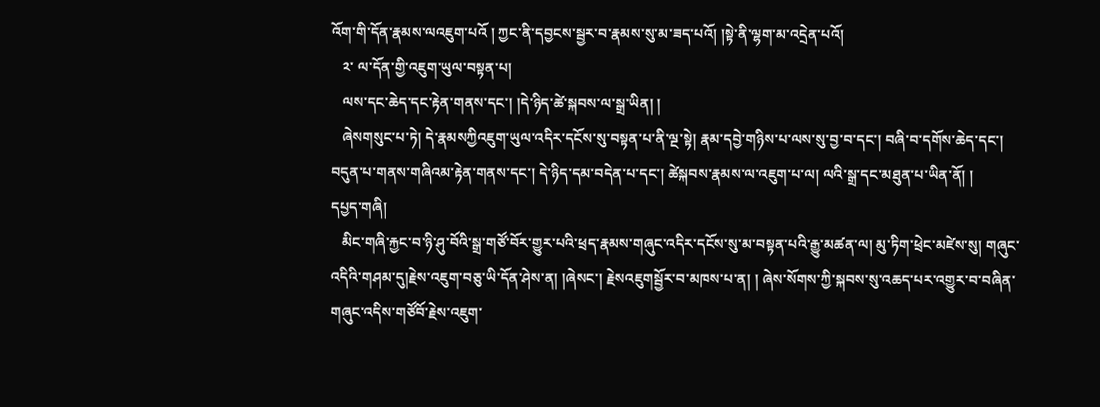འོག་གི་དོན་རྣམས་ལའཇུག་པའོ ། ཀྱང་ནི་དབྱངས་སྦྱར་བ་རྣམས་སུ་མ་ཟད་པའོ། །སྟེ་ནི་ལྷག་མ་འདྲེན་པའོ།
   ༢་ ལ་དོན་གྱི་འཇུག་ཡུལ་བསྟན་པ།
   ལས་དང་ཆེད་དང་རྟེན་གནས་དང་། །དེ་ཉིད་ཚེ་སྐབས་ལ་སྒྲ་ཡིན། །
   ཞེསགསུང་པ་ཏེ། དེ་རྣམསཀྱིའཇུག་ཡུལ་འདིར་དངོས་སུ་བསྟན་པ་ནི་ལྔ་སྟེ། རྣམ་དབྱེ་གཉིས་པ་ལས་སུ་བྱ་བ་དང་། བཞི་བ་དགོས་ཆེད་དང་། བདུན་པ་གནས་གཞིའམ་རྟེན་གནས་དང་། དེ་ཉིད་དམ་བདེན་པ་དང་། ཚེསྐབས་རྣམས་ལ་འཇུག་པ་ལ། ལའི་སྒྲ་དང་མཐུན་པ་ཡིན་ནོ། །
དཔྱད་གཞི།
   མིང་གཞི་རྐྱང་བ་ཉི་ཤུ་བོའི་སྒྲ་གཙོ་བོར་གྱུར་པའི་ཕྲད་རྣམས་གཞུང་འདིར་དངོས་སུ་མ་བསྟན་པའི་རྒྱུ་མཚན་ལ། མུ་ཏིག་ཕྲེང་མཛེས་སུ། གཞུང་འདིའི་གཤམ་དུ།རྗེས་འཇུག་བཅུ་ཡི་དོན་ཤེས་ན། །ཞེསང་། རྗེསའཇུགསྦྱོར་བ་མཁས་པ་ན། ། ཞེས་སོགས་ཀྱི་སྐབས་སུ་འཆད་པར་འགྱུར་བ་བཞིན་གཞུང་འདིས་གཙོབོ་རྗེས་འཇུག་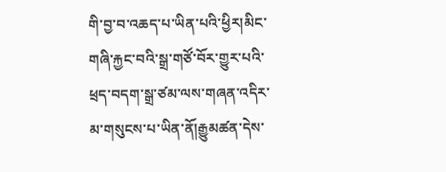གི་བྱ་བ་འཆད་པ་ཡིན་པའི་ཕྱིར།མིང་གཞི་རྐྱང་བའི་སྒྲ་གཙོ་བོར་གྱུར་པའི་ཕྲད་བདག་སྒྲ་ཙམ་ལས་གཞན་འདིར་མ་གསུངས་པ་ཡིན་ནོ།རྒྱུམཚན་དེས་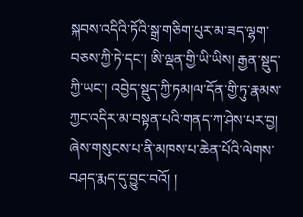སྐབས་འདིའི་ཏོའི་སྒྲ་གཅིག་པུར་མ་ཟད་ལྷག་བཅས་ཀྱི་ཏེ་དང་། ཨི་ལྡན་གྱི་ཡི་ཡིས། རྒྱན་སྡུད་ཀྱི་ཡང་། འབྱེད་སྡུད་ཀྱི་ཏམ།ལ་དོན་གྱི་ཏུ་རྣམས་ཀྱང་འདིར་མ་བསྟན་པའི་གནད་ཀ་ཤེས་པར་བྱ། ཞེས་གསུངས་པ་ནི་མཁས་པ་ཆེན་པོའི་ལེགས་བཤད་རྨད་དུ་བྱུང་བའོ། །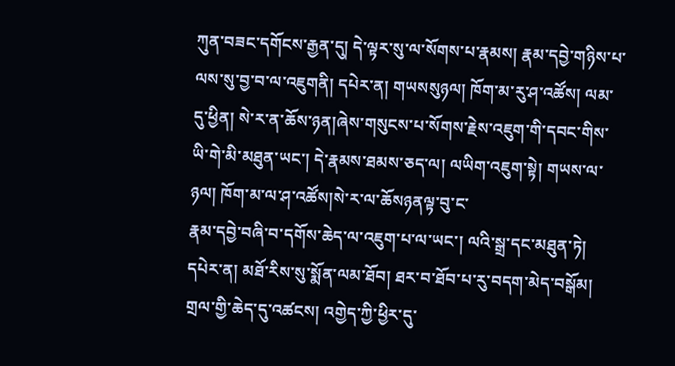ཀུན་བཟང་དགོངས་རྒྱན་དུ། དེ་ལྟར་སུ་ལ་སོགས་པ་རྣམས། རྣམ་དབྱེ་གཉིས་པ་ལས་སུ་བྱ་བ་ལ་འཇུགནི། དཔེར་ན། གཡསསུཉལ། ཁོག་མ་རུ་ཤ་འཚོས། ལམ་དུ་ཕྱིན། སེ་ར་ན་ཆོས་ཉན།ཞེས་གསུངས་པ་སོགས་རྗེས་འཇུག་གི་དབང་གིས་ཡི་གེ་མི་མཐུན་ཡང་། དེ་རྣམས་ཐམས་ཅད་ལ། ལཡིག་འཇུག་སྟེ། གཡས་ལ་ཉལ། ཁོག་མ་ལ་ཤ་འཚོས།སེ་ར་ལ་ཆོསཉནལྟ་བུ་ང་
རྣམ་དབྱེ་བཞི་བ་དགོས་ཆེད་ལ་འཇུག་པ་ལ་ཡང་། ལའི་སྒྲ་དང་མཐུན་ཏེ། དཔེར་ན། མཐོ་རིས་སུ་སྨོན་ལམ་ཐོབ། ཐར་བ་ཐོབ་པ་རུ་བདག་མེད་བསྒོམ། གྲལ་གྱི་ཆེད་དུ་འཚངས། འགྱེད་ཀྱི་ཕྱིར་དུ་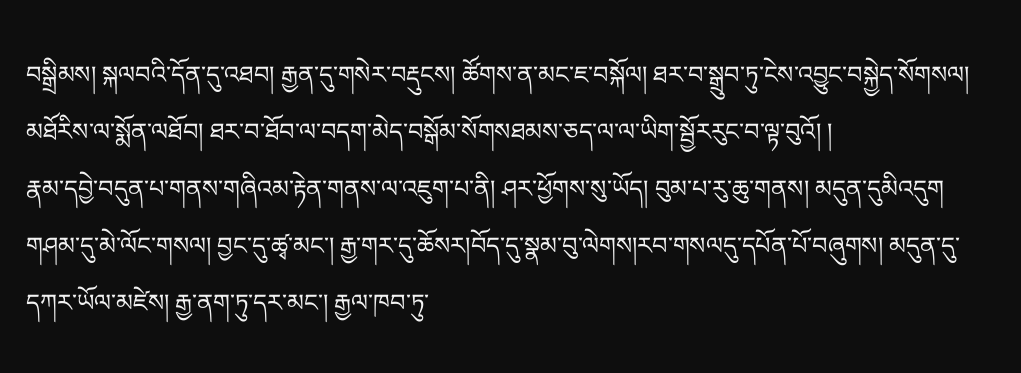བསྒྲིམས། སྐལབའི་དོན་དུ་འཐབ། རྒྱན་དུ་གསེར་བརྡུངས། ཚོགས་ན་མང་ཇ་བསྐོལ། ཐར་བ་སྒྲུབ་ཏུ་ངེས་འབྱུང་བསྐྱེད་སོགསལ། མཐོརིས་ལ་སྨོན་ལཐོབ། ཐར་བ་ཐོབ་ལ་བདག་མེད་བསྒོམ་སོགསཐམས་ཅད་ལ་ལ་ཡིག་སྦྱོརརུང་བ་ལྟ་བུའོ། །
རྣམ་དབྱེ་བདུན་པ་གནས་གཞིའམ་རྟེན་གནས་ལ་འཇུག་པ་ནི། ཤར་ཕྱོགས་སུ་ཡོད། བུམ་པ་རུ་ཆུ་གནས། མདུན་དུམིའདུག གཤམ་དུ་མེ་ལོང་གསལ། བྱང་དུ་ཚྭ་མང་། རྒྱ་གར་དུ་ཆོསར།བོད་དུ་སྣམ་བུ་ལེགས།རབ་གསལདུ་དཔོན་པོ་བཞུགས། མདུན་དུ་དཀར་ཡོལ་མཛེས། རྒྱ་ནག་ཏུ་དར་མང་། རྒྱལ་ཁབ་ཏུ་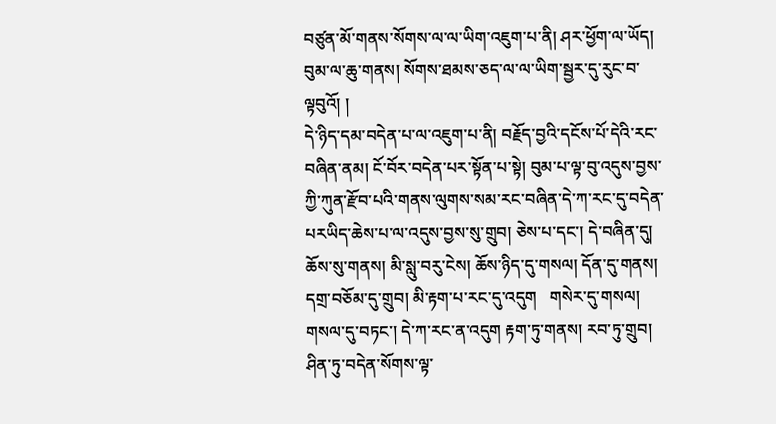བཙུན་མོ་གནས་སོགས་ལ་ལ་ཡིག་འཇུག་པ་ནི། ཤར་ཕྱོག་ལ་ཡོད། བུམ་ལ་ཆུ་གནས། སོགས་ཐམས་ཅད་ལ་ལ་ཡིག་སྦྱར་དུ་རུང་བ་ལྟབུའོ། །
དེ་ཉིད་དམ་བདེན་པ་ལ་འཇུག་པ་ནི། བརྗོད་བྱའི་དངོས་པོ་དེའི་རང་བཞིན་ནམ། ངོ་བོར་བདེན་པར་སྟོན་པ་སྟེ། བུམ་པ་ལྟ་བུ་འདུས་བྱས་ཀྱི་ཀུན་རྫོབ་པའི་གནས་ལུགས་སམ་རང་བཞིན་དེ་ཀ་རང་དུ་བདེན་པརཡིད་ཆེས་པ་ལ་འདུས་བྱས་སུ་གྲུབ། ཅེས་པ་དང་། དེ་བཞིན་དུ། ཆོས་སུ་གནས། མི་སླུ་བརུ་ངེས། ཆོས་ཉིད་དུ་གསལ། དོན་དུ་གནས། དགྲ་བཅོམ་དུ་གྲུབ། མི་རྟག་པ་རང་དུ་འདུག   གསེར་དུ་གསལ། གསལ་དུ་བཏང་། དེ་ཀ་རང་ན་འདུག རྟག་ཏུ་གནས། རབ་ཏུ་གྲུབ། ཤིན་ཏུ་བདེན་སོགས་ལྟ་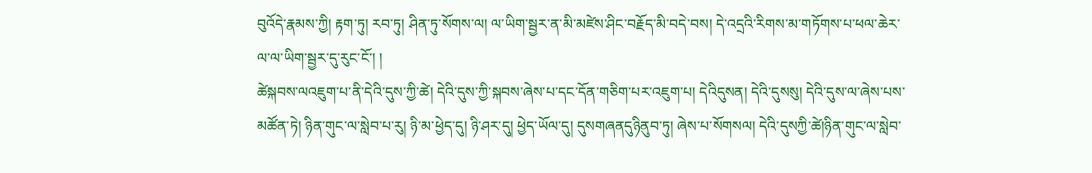བུའོདེ་རྣམས་ཀྱི། རྟག་ཏུ། རབ་ཏུ། ཤིན་ཏུ་སོགས་ལ། ལ་ཡིག་སྦྱར་ན་མི་མཛེས་ཤིང་བརྗོད་མི་བདེ་བས། དེ་འདྲའི་རིགས་མ་གཏོགས་པ་ཕལ་ཆེར་ལ་ལ་ཡིག་སྦྱར་དུ་རུང་ངོ་། །
ཚེསྐབས་ལའཇུག་པ་ནི་དེའི་དུས་ཀྱི་ཚེ། དེའི་དུས་ཀྱི་སྐབས་ཞེས་པ་དང་དོན་གཅིག་པར་འཇུག་པ། དེའིདུསན། དེའི་དུསསུ། དེའི་དུས་ལ་ཞེས་པས་མཚོན་ཏེ། ཉིན་གུང་ལ་སླེབ་པ་རུ། ཉི་མ་ཕྱེད་དུ། ཉི་ཤར་དུ། ཕྱེད་ཡོལ་དུ། དུསགཞནདུཉིནུབ་ཏུ། ཞེས་པ་སོགསལ། དེའི་དུསཀྱི་ཚེ།ཉིན་གུང་ལ་སླེབ་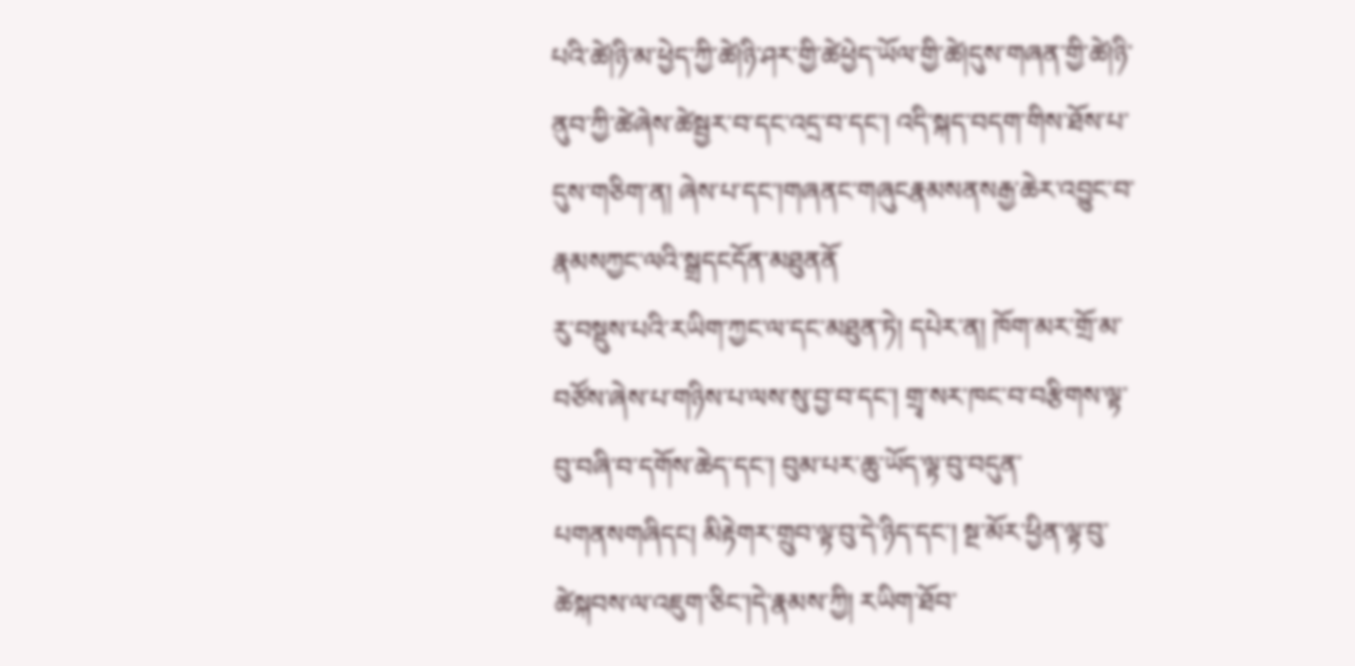པའི་ཚེ།ཉི་མ་ཕྱེད་ཀྱི་ཚེ།ཉི་ཤར་གྱི་ཚེཕྱེད་ཡོལ་གྱི་ཚེ།དུས་གཞན་གྱི་ཚེ།ཉི་ནུབ་ཀྱི་ཚེཞེས་ཚེསྦྱར་བ་དང་འདྲ་བ་དང་། འདི་སྐད་བདག་གིས་ཐོས་པ་དུས་གཅིག་ན། ཞེས་པ་དང་།གཞནང་གཞུངརྣམསནསརྒྱ་ཆེར་འབྱུང་བ་རྣམསཀྱང་ལའི་སྒྲདངདོན་མཐུནནོ
རུ་བསྡུས་པའི་རཡིག་ཀྱང་ལ་དང་མཐུན་ཏེ། དཔེར་ན། ཁོག་མར་གྲོ་མ་བཙོས་ཞེས་པ་གཉིས་པ་ལས་སུ་བྱ་བ་དང་། གྲྭ་སར་ཁང་བ་བརྩིགས་ལྟ་བུ་བཞི་བ་དགོས་ཆེད་དང་། བུམ་པར་ཆུ་ཡོད་ལྟ་བུ་བདུན་པགནསགཞིདང། མིརྟེགར་གྲུབ་ལྟ་བུ་དེ་ཉིད་དང་། སྔ་མོར་ཕྱིན་ལྟ་བུ་ཚེསྐབས་ལ་འཇུག་ཅིང་།དེ་རྣམས་ཀྱི། རཡིག་ཐོབ་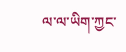ལ་ལ་ཡིག་ཀྱང་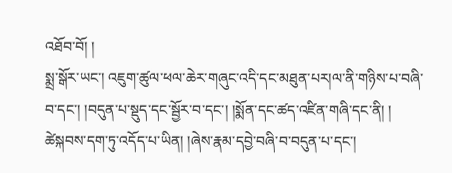འཐོབ་བོ། །
སྨྲ་སྒོར་ཡང་། འཇུག་ཚུལ་ཕལ་ཆེར་གཞུང་འདི་དང་མཐུན་པར།ལ་ནི་གཉིས་པ་བཞི་བ་དང་། །བདུན་པ་སྡུད་དང་སྦྱོར་བ་དང་། །སྨོན་དང་ཚད་འཛིན་གཞི་དང་ནི། ། ཚེསྐབས་དག་ཏུ་འདོད་པ་ཡིན། །ཞེས་རྣམ་དབྱེ་བཞི་བ་བདུན་པ་དང་།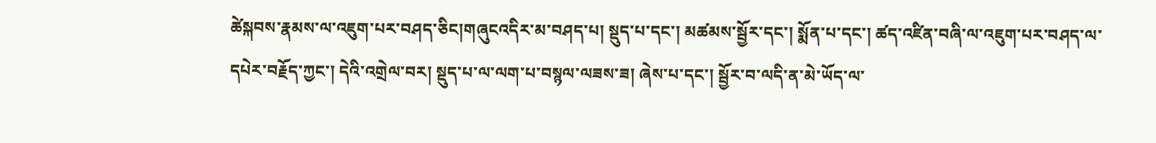ཚེསྐབས་རྣམས་ལ་འཇུག་པར་བཤད་ཅིང།གཞུངའདིར་མ་བཤད་པ། སྡུད་པ་དང་། མཚམས་སྦྱོར་དང་། སྨོན་པ་དང་། ཚད་འཛིན་བཞི་ལ་འཇུག་པར་བཤད་ལ་དཔེར་བརྗོད་ཀྱང་། དེའི་འགྲེལ་བར། སྡུད་པ་ལ་ལག་པ་བསྙལ་ལཟས་ཟ། ཞེས་པ་དང་། སྦྱོར་བ་ལདི་ན་མེ་ཡོད་ལ་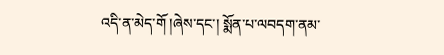འདི་ན་མེད་གོ །ཞེས་དང་། སྨོན་པ་ལབདག་ནམ་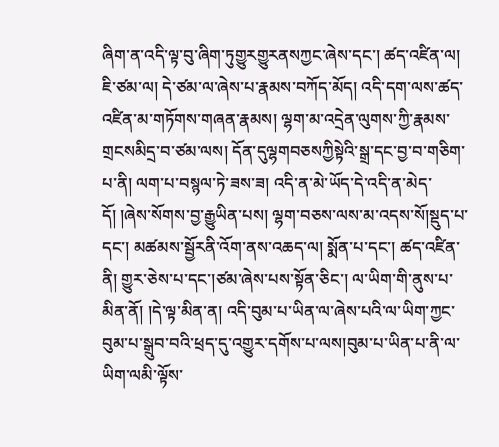ཞིག་ན་འདི་ལྟ་བུ་ཞིག་ཏུགྱུརགྱུརནསཀྱང་ཞེས་དང་། ཚད་འཛིན་ལ། ཇི་ཙམ་ལ། དེ་ཙམ་ལ་ཞེས་པ་རྣམས་བཀོད་མོད། འདི་དག་ལས་ཚད་འཛིན་མ་གཏོགས་གཞན་རྣམས། ལྷག་མ་འདྲེན་ལུགས་ཀྱི་རྣམས་གྲངསམིདྲ་བ་ཙམ་ལས། དོན་དུལྷགབཅསཀྱིསྟེའི་སྒྲ་དང་བྱ་བ་གཅིག་པ་ནི། ལག་པ་བསྙལ་ཏེ་ཟས་ཟ། འདི་ན་མེ་ཡོད་དེ་འདི་ན་མེད་དོ། །ཞེས་སོགས་བྱ་རྒྱུཡིན་པས། ལྷག་བཅས་ལས་མ་འདས་སོ།སྡུད་པ་དང་། མཚམས་སྦྱོརནི་འོག་ནས་འཆད་ལ། སྨོན་པ་དང་། ཚད་འཛིན་ནི། གྱུར་ཅེས་པ་དང་།ཙམ་ཞེས་པས་སྟོན་ཅིང་། ལ་ཡིག་གི་ནུས་པ་མིན་ནོ། །དེ་ལྟ་མིན་ན། འདི་བུམ་པ་ཡིན་ལ་ཞེས་པའི་ལ་ཡིག་ཀྱང་བུམ་པ་སྒྲུབ་བའི་ཕྲད་དུ་འགྱུར་དགོས་པ་ལས།བུམ་པ་ཡིན་པ་ནི་ལ་ཡིག་ལམི་ལྟོས་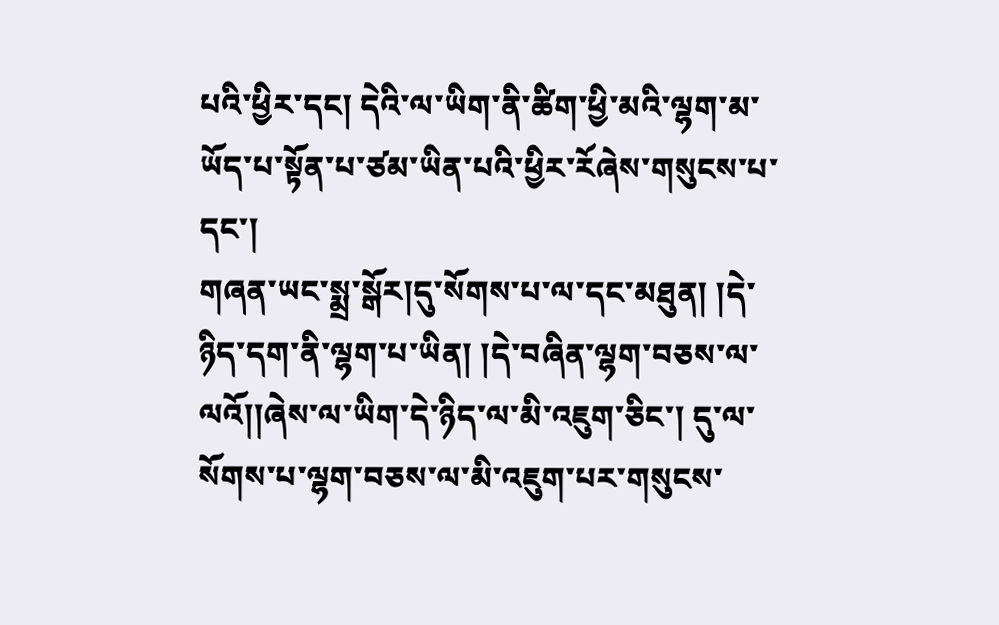པའི་ཕྱིར་དང། དེའི་ལ་ཡིག་ནི་ཚིག་ཕྱི་མའི་ལྷག་མ་ཡོད་པ་སྟོན་པ་ཙམ་ཡིན་པའི་ཕྱིར་རོཞེས་གསུངས་པ་དང་།
གཞན་ཡང་སྨྲ་སྒོར།དུ་སོགས་པ་ལ་དང་མཐུན། །དེ་ཉིད་དག་ནི་ལྷག་པ་ཡིན། །དེ་བཞིན་ལྷག་བཅས་ལ་ལའོ།།ཞེས་ལ་ཡིག་དེ་ཉིད་ལ་མི་འཇུག་ཅིང་། དུ་ལ་སོགས་པ་ལྷག་བཅས་ལ་མི་འཇུག་པར་གསུངས་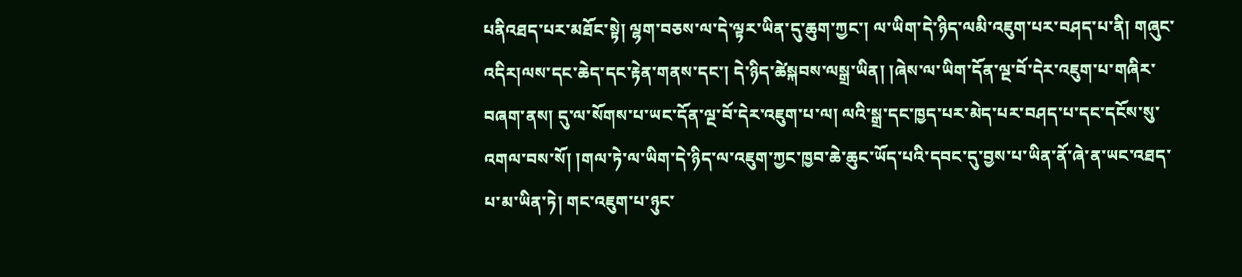པནིའཐད་པར་མཐོང་སྟེ། ལྷག་བཅས་ལ་དེ་ལྟར་ཡིན་དུ་ཆུག་ཀྱང་། ལ་ཡིག་དེ་ཉིད་ལམི་འཇུག་པར་བཤད་པ་ནི། གཞུང་འདིར།ལས་དང་ཆེད་དང་རྟེན་གནས་དང་། དེ་ཉིད་ཚེསྐབས་ལསྒྲ་ཡིན། །ཞེས་ལ་ཡིག་དོན་ལྔ་བོ་དེར་འཇུག་པ་གཞིར་བཞག་ནས། དུ་ལ་སོགས་པ་ཡང་དོན་ལྔ་བོ་དེར་འཇུག་པ་ལ། ལའི་སྒྲ་དང་ཁྱད་པར་མེད་པར་བཤད་པ་དང་དངོས་སུ་འགལ་བས་སོ། །གལ་ཏེ་ལ་ཡིག་དེ་ཉིད་ལ་འཇུག་ཀྱང་ཁྱབ་ཆེ་ཆུང་ཡོད་པའི་དབང་དུ་བྱས་པ་ཡིན་ནོ་ཞེ་ན་ཡང་འཐད་པ་མ་ཡིན་ཏེ། གང་འཇུག་པ་ཉུང་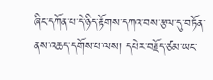ཞིང་དཀོན་པ་དེ་ཉིད་རྟོགས་དཀའ་བས་རྩལ་དུ་བཏོན་ནས་འཆད་དགོས་པ་ལས། དཔེར་བརྗོད་ཙམ་ཡང་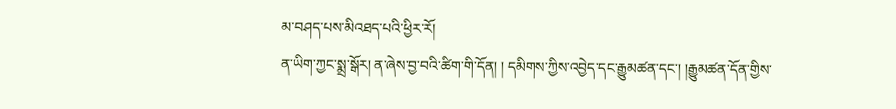མ་བཤད་པས་མིའཐད་པའི་ཕྱིར་རོ།
ན་ཡིག་ཀྱང་སྨྲ་སྒོར། ན་ཞེས་བྱ་བའི་ཚིག་གི་དོན། ། དམིགས་ཀྱིས་འབྱེད་དང་རྒྱུམཚན་དང་། །རྒྱུམཚན་དོན་གྱིས་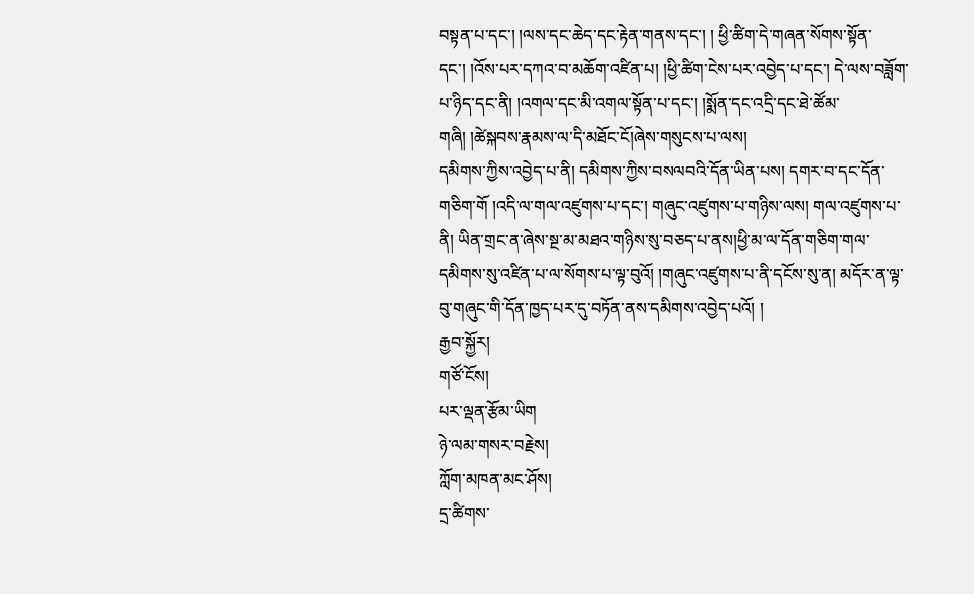བསྟན་པ་དང་། །ལས་དང་ཆེད་དང་རྟེན་གནས་དང་། ། ཕྱི་ཚིག་དེ་གཞན་སོགས་སྟོན་དང་། །འོས་པར་དཀའ་བ་མཆོག་འཛིན་པ། །ཕྱི་ཚིག་ངེས་པར་འབྱེད་པ་དང་། དེ་ལས་བཟློག་པ་ཉིད་དང་ནི། །འགལ་དང་མི་འགལ་སྟོན་པ་དང་། །སྨོན་དང་འདྲི་དང་ཐེ་ཚོམ་གཞི། །ཚེསྐབས་རྣམས་ལ་དི་མཐོང་ངོ།ཞེས་གསུངས་པ་ལས།
དམིགས་ཀྱིས་འབྱེད་པ་ནི། དམིགས་ཀྱིས་བསལབའི་དོན་ཡིན་པས། དགར་བ་དང་དོན་གཅིག་གོ །འདི་ལ་གལ་འཛུགས་པ་དང་། གཞུང་འཛུགས་པ་གཉིས་ལས། གལ་འཛུགས་པ་ནི། ཡིན་གྲང་ན་ཞེས་སྔ་མ་མཐའ་གཉིས་སུ་བཅད་པ་ནས།ཕྱི་མ་ལ་དོན་གཅིག་གལ་དམིགས་སུ་འཛིན་པ་ལ་སོགས་པ་ལྟ་བུའོ། །གཞུང་འཛུགས་པ་ནི་དངོས་སུ་ན། མདོར་ན་ལྟ་བུ་གཞུང་གི་དོན་ཁྱད་པར་དུ་བཏོན་ནས་དམིགས་འབྱེད་པའོ། །
རྒྱབ་སྐྱོར།
གཙོ་ངོས།
པར་ལྡན་རྩོམ་ཡིག
ཉེ་ལམ་གསར་བརྗེས།
ཀློག་མཁན་མང་ཤོས།
དྲ་ཚིགས་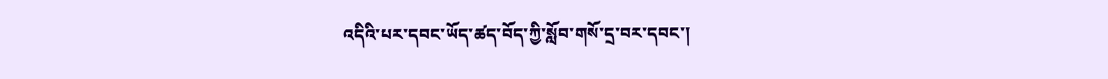འདིའི་པར་དབང་ཡོད་ཚད་བོད་ཀྱི་སློབ་གསོ་དྲ་བར་དབང་།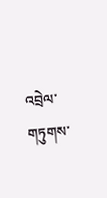འབྲེལ་གཏུགས་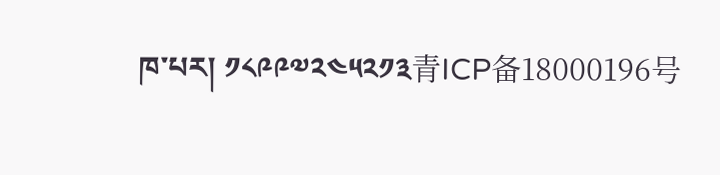ཁ་པར། ༡༨༩༩༧༢༤༥༢༡༣青ICP备18000196号